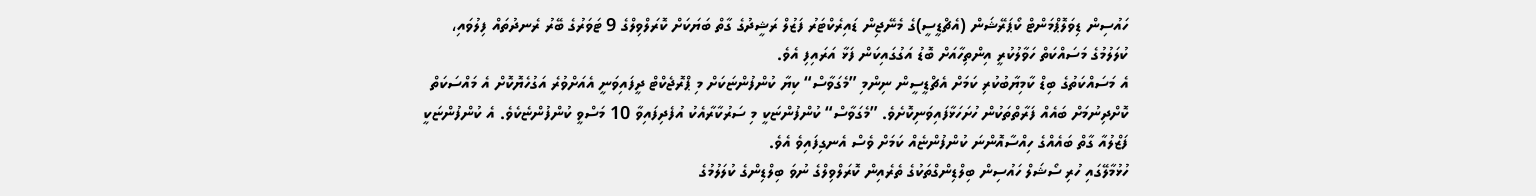ހައުސިން ޑިވަލޮޕްމަންޓް ކޯޕަރޭޝަން (އެޗްޑީސީ)ގެ މެނޭޖިން ޑައިރެކްޓަރު ފަޒުލް ރަޝީދުގެ ގާތް ބަޔަކަށް ކޮރަލްވިލްގެ 9 ޓަވަރުގެ ބޭރު ރެނދުތައް ފިލުވައި، ކުލަލުމުގެ މަސައްކަތް ހަވާލުކުރީ އިންތިހާއަށް ބޮޑު އަގުގައިކަން ފަޅާ އަރައިފި އެވެ.
އެ މަސައްކަތުގެ ބިޑް ކާމިޔާބުކުރި ކަމަށް އެޗްޑީސީން ނިންމި ”މެގަވާސް“ ކިޔާ ކުންފުންޏަކަށް މި ޕްރޮޖެކްޓް ދީފައިވަނީ އެއަށްވުރެ އަގުހެޔޮކޮށް އެ މައްސަކަތް ކޮށްދިނުމަށް ބައެއް ފަރާތްތަކުން ހުށަހަޅާފައިވަނިކޮށެވެ. ”މެގަވާސް“ ކުންފުންޏަކީ މި ސަރުކާރާއެކު އުފެދިފައިވާ 10 މަސްވީ ކުންފުންޏެކެވެ. އެ ކުންފުންޏަކީ ފަޒްލުއާ ގާތް ބައެއްގެ ހިއްސާއޮންނަ ކުންފުންޏެއް ކަމަށް ވެސް އެނގިފައިވެ އެވެ.
ހުޅުމާލޭގައި ހުރި ސޯޝަލް ހައުސިން ބިލްޑިންގްތަކުގެ ތެރެއިން ކޮރަލްވިލްގެ ނުވަ ބިލްޑިންގެ ކުލަލުމުގެ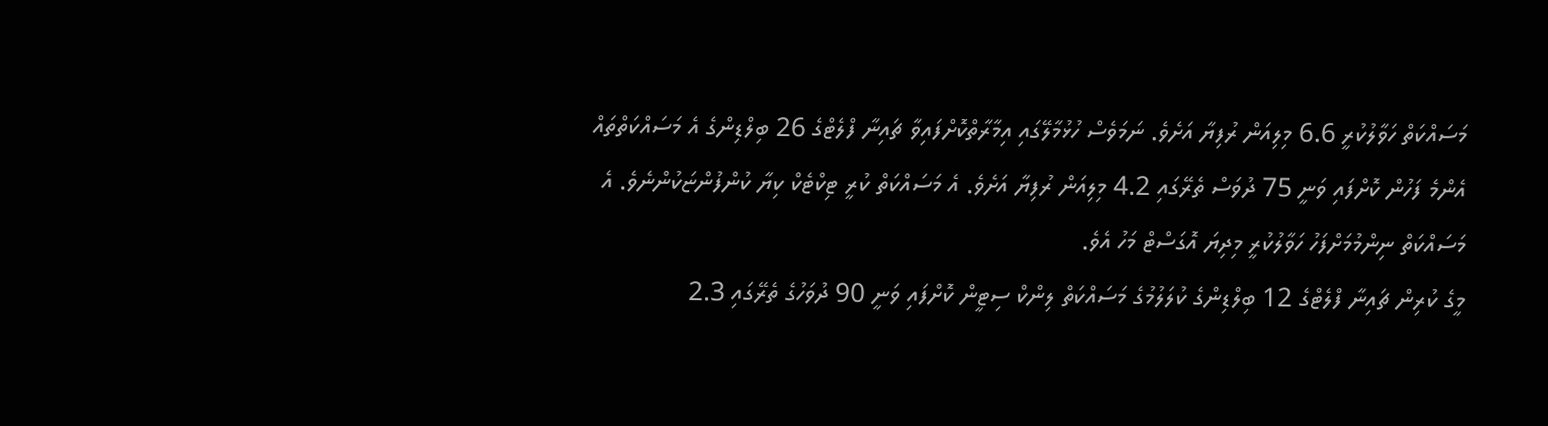މަސައްކަތް ހަވާލުކުރީ 6.6 މިލިއަން ރުފިޔާ އަށެވެ. ނަމަވެސް ހުޅުމާލޭގައި އިމާރާތްކޮށްފައިވާ ޗައިނާ ފްލެޓްގެ 26 ބިލްޑިންގެ އެ މަސައްކަތްތައް އެންމެ ފަހުން ކޮށްފައި ވަނީ 75 ދުވަސް ތެރޭގައި 4.2 މިލިއަން ރުފިޔާ އަށެވެ. އެ މަސައްކަތް ކުރީ ޓިކްޓެކް ކިޔާ ކުންފުންޏަކުންނެވެ. އެ މަސައްކަތް ނިންމުމަށްފަހު ހަވާލުކުރީ މިދިޔަ އޮގަސްޓް މަހު އެވެ.
މީގެ ކުރިން ޗައިނާ ފްލެޓްގެ 12 ބިލްޑިންގެ ކުލަލުމުގެ މަސައްކަތް ލިންކް ސިޓީން ކޮށްފައި ވަނީ 90 ދުވަހުގެ ތެރޭގައި 2.3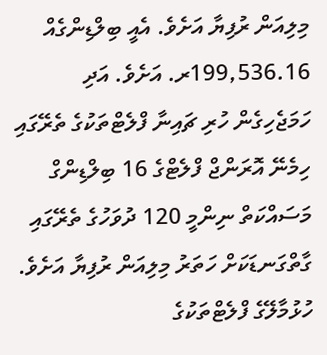މިލިއަން ރުފިޔާ އަށެވެ. އެއީ ބިލްޑިންގެއް 199,536.16ރ. އަށެވެ. އަދި ހަމަޖެހިގެން ހުރި ޗައިނާ ފްލެޓްތަކުގެ ތެރޭގައި ހިމެނޭ އޮރަންޖް ފްލެޓްގެ 16 ބިލްޑިންގް މަސައްކަތް ނިންމީ 120 ދުވަހުގެ ތެރޭގައި ގާތްގަނޑަކަށް ހަތަރު މިލިއަން ރުފިޔާ އަށެވެ.
ހުޅުމާލޭގެ ފްލެޓްތަކުގެ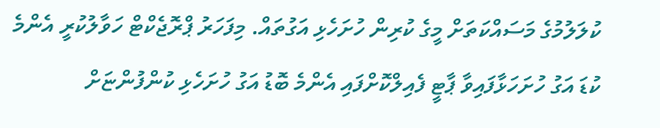ކުލަލުމުގެ މަސައްކަތަށް މީގެ ކުރިން ހުށަހެޅި އަގުތައް. މިފަހަރު ޕްރޮޖެކްޓް ހަވާލުކުރީ އެންމެ ކުޑަ އަގު ހުށަހަޅާފައިވާ ޕާޓީ ފެއިލްކޮށްފައި އެންމެ ބޮޑު އަގު ހުށަހެޅި ކުންފުންޏަށް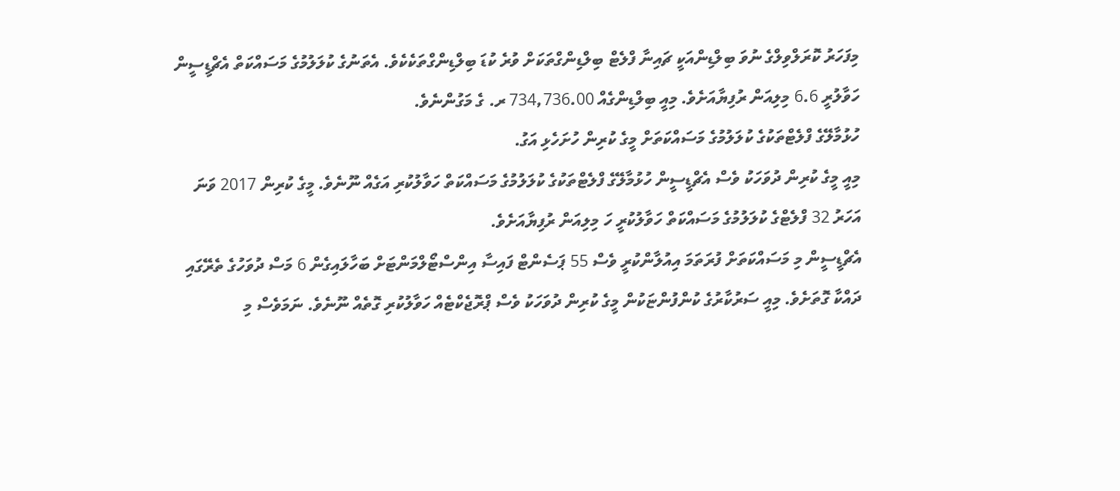މިފަހަރު ކޮރަލްވިލްގެ ނުވަ ބިލްޑިންއަކީ ޗައިނާ ފްލެޓް ބިލްޑިންގްތަކަށް ވުރެ ކުޑަ ބިލްޑިންގްތަކެކެވެ. އެތަނުގެ ކުލަލުމުގެ މަސައްކަތް އެޗްޑީސީން ހަވާލުރީ 6.6 މިލިއަން ރުފިޔާއަށެވެ. މިއީ ބިލްޑިންގެއް 734,736.00 ރ. ގެ މަގުންނެވެ.
ހުޅުމާލޭގެ ފްލެޓްތަކުގެ ކުލަލުމުގެ މަސައްކަތަށް މީގެ ކުރިން ހުށަހެޅި އަގު.
މިއީ މީގެ ކުރިން ދުވަހަކު ވެސް އެޗްޑީސީން ހުޅުމާލޭގެ ފްލެޓްތަކުގެ ކުލަލުމުގެ މަސައްކަތް ހަވާލުކުރި އަގެއް ނޫނެވެ. މީގެ ކުރިން 2017 ވަނަ އަހަރު 32 ފްލެޓްގެ ކުލަލުމުގެ މަސައްކަތް ހަވާލުކުރީ ހަ މިލިއަން ރުފިޔާއަށެވެ.
އެޗްޑީސީން މި މަސައްކަތަށް ފުރަތަމަ އިއުލާންކުރީ ވެސް 55 ޕަސެންޓް ފައިސާ އިންސްޓޯލްމަންޓަށް ބަހާލައިގެން 6 މަސް ދުވަހުގެ ތެރޭގައި ދައްކާ ގޮތަށެވެ. މިއީ ސަރުކާރުގެ ކުންފުންޏަކުން މީގެ ކުރިން ދުވަހަކު ވެސް ޕްރޮޖެކްޓެއް ހަވާލުކުރި ގޮތެއް ނޫނެވެ. ނަމަވެސް މި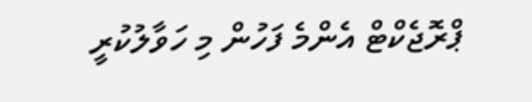ޕްރޮޖެކްޓް އެންމެ ފަހުން މި ހަވާލުކުރީ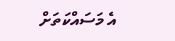އެ މަސައްކަތަށް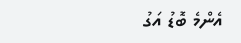އެންމެ ބޮޑު އަގު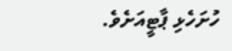ހުށަހެޅި ޕާޓީއަށެވެ.